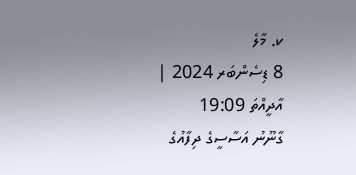ކ. މާލެ
8 ޑިސެންބަރ 2024 | އާދީއްތަ 19:09
ގާނޫނު އަސާސީގެ ދިފާއުގެ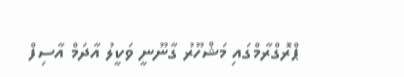ޕްރޮގްރާމްގައި މަޝްހޫރު ގާނޫނީ ވަކީލު އާދަމް އާސިފް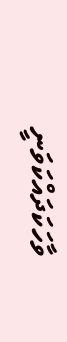ވާހަކަދައްކަވަނީ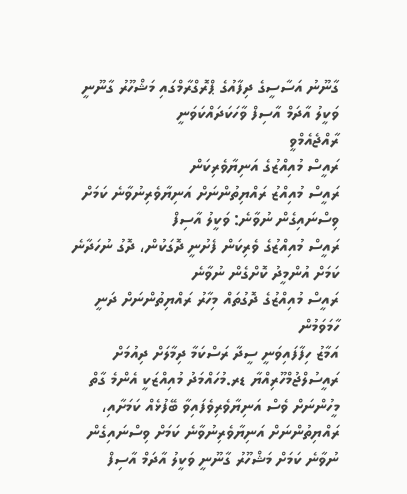ގާނޫނު އަސާސީގެ ދިފާއުގެ ޕްރޮގްރާމްގައި މަޝްހޫރު ގާނޫނީ ވަކީލު އާދަމް އާސިފް ވާހަކަދައްކަވަނީ
ރާއްޖެއެމްވީ
ރައީސް މުއިއްޒުގެ އަނިޔާވެރިކަން
ރައީސް މުއިއްޒު ރައްޔިތުންނަށް އަނިޔާވެރިނުވާނެ ކަމަށް ވިސްނައިގެން ނުވާނެ: ވަކީލު އާސިފް
ރައީސް މުއިއްޒުގެ ވެރިކަން ފެށުނީ ދޮގަކުން، ދޮގު ނުހަދާނެ ކަމަށް އުންމީދު ކޮށްގެން ނުވާނެ
ރައީސް މުއިއްޒުގެ ދޮގުތައް މިހާރު ރައްޔިތުންނަށް ދަނީ ހާމަވަމުން
އަމާޒު ހިފާފައިވަނީ ސީދާ ރަސްކަމާ ދިމާލަށް ދިއުމަށް
ރައީސުލްޖުމްހޫރިއްޔާ ޑރ.މުހައްމަދު މުއިއްޒަކީ އެންމެ ގާތް މީހުންނަށް ވެސް އަނިޔާވެރިވެފައިވާ ބޭފުޅެއް ކަމަށާއި، ރައްޔިތުންނަށް އަނިޔާވެރިނުވާނެ ކަމަށް ވިސްނައިގެން ނުވާނެ ކަމަށް މަޝްހޫރު ގާނޫނީ ވަކީލު އާދަމް އާސިފް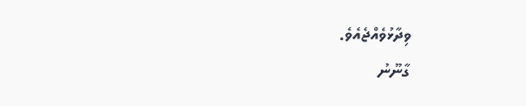ވިދާޅުވެއްޖެއެވެ.
ގާނޫނު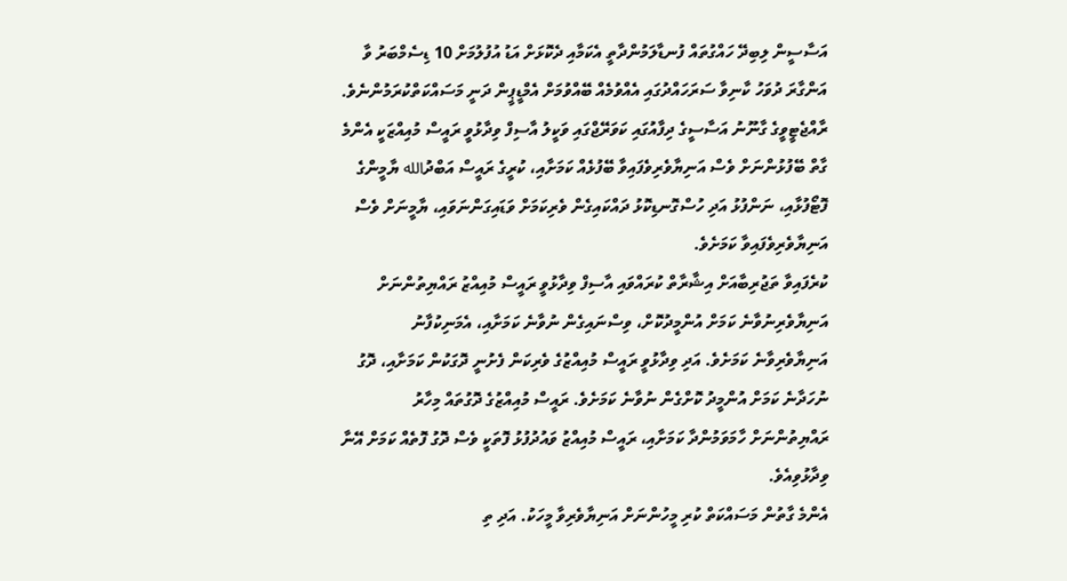އަސާސީން ލިބިދޭ ހައްގުތައް ފުނޑާލަމުންދާތީ އެކަމާއި ދެކޮޅަށް އަޑު އުފުލުމަށް 10 ޑިސެމްބަރު ވާ އަންގާރަ ދުވަހު ކާނިވާ ސަރަހައްދުގައި އެއްވުމެއް ބޭއްވުމަށް އެމްޑީޕީން ދަނީ މަސައްކަތްކުރަމުންނެވެ.
ރާއްޖެޓީވީގެ ގާނޫނު އަސާސީގެ ދިފާއުގައި ކަވަރޭޖްގައި ވަކީލު އާސިފް ވިދާޅުވީ ރައީސް މުއިއްޒަކީ އެންމެ ގާތް ބޭފުޅުންނަށް ވެސް އަނިޔާވެރިވެފައިވާ ބޭފުޅެއް ކަމަށާއި، ކުރީގެ ރައީސް އަބްދުالله ޔާމީންގެ ފޮޓޯފުޅާއި، ނަންފުޅު އަދި ހުސްގޮނޑިކޮޅު ދައްކައިގެން ވެރިކަމަށް ވަޑައިގަންނަވައި، ޔާމީނަށް ވެސް އަނިޔާވެރިވެފައިވާ ކަމަށެވެ.
ކުރެފައިވާ ތަޖުރިބާއަށް އިޝާރާތް ކުރައްވައި އާސިފް ވިދާޅުވީ ރައީސް މުއިއްޒު ރައްޔިތުންނަށް އަނިޔާވެރިނުވާނެ ކަމަށް އުންމީދުކޮށް، ވިސްނައިގެން ނުވާނެ ކަމަށާއި، އެމަނިކުފާނު އަނިޔާވެރިވާނެ ކަމަށެވެ. އަދި ވިދާޅުވީ ރައީސް މުއިއްޒުގެ ވެރިކަން ފެށުނީ ދޮގަކުން ކަމަށާއި، ދޮގު ނުހަދާނެ ކަމަށް އުންމީދު ކޮށްގެން ނުވާނެ ކަމަށެވެ. ރައީސް މުއިއްޒުގެ ދޮގުތައް މިހާރު ރައްޔިތުންނަށް ހާމަވަމުންދާ ކަމަށާއި، ރައީސް މުއިއްޒު ވައުދުފުޅު ފޮތަކީ ވެސް ދޮގު ފޮތެއް ކަމަށް އޭނާ ވިދާޅުވިއެވެ.
އެންމެ ގާތުން މަސައްކަތް ކުރި މީހުންނަށް އަނިޔާވެރިވާ މީހަކު. އަދި ތި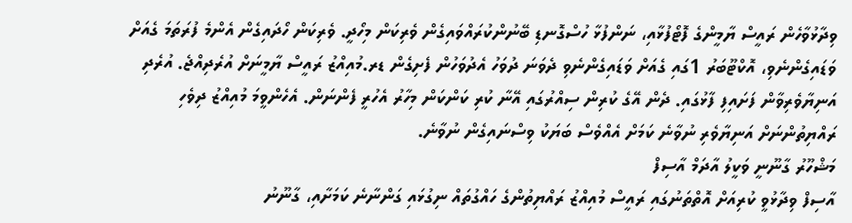ވިދާޅުވާހެން ރައީސް ޔާމީންގެ ފޮޓޯފުޅާއި، ނަންފުޅާ ހުސްގޮނޑި ބޭނުންކުރައްވައިގެން ވެރިކަން މިހޯދީ. ވެރިކަން ހޯދައިގެން އެންމެ ފުރަތަމަ ގެއަށް ވަޑައިގެންނެވި، އޮކްޓޫބަރު 1ގައި ގެއަށް ވަޑައިގެންނެވި ދެވަނަ ދުވަހު އެދުވަހުން ފެށިގެން ޑރ.މުއިއްޒު ރައީސް ޔާމީނަށް އުރެދިއްޖެ. އުރެދި އަނިޔާވެރިވާން ފަށައިފި ފާޅުގައި. ދެން އޭގެ ކުރިން ސިއްރުގައި އޭނާ ކުރި ކަންކަން މިހާރު އެހުރީ ފެންނަން. އެހެންވީމަ މުއިއްޒު ދިވެހި ރައްޔިތުންނަށް އަނިޔާވެރި ނުވާނެ ކަމަށް އެއްވެސް ބަޔަކު ވިސްނައިގެން ނުވާނެ.
މަޝްހޫރު ގާނޫނީ ވަކީލު އާދަމް އާސިފް
އާސިފް ވިދާޅުވީ ކުރިއަށް އޮތްތަނުގައި ރައީސް މުއިއްޒު ރައްޔިތުންގެ ހައްގުތައް ނިގުޅައި ގަންނާނެ ކަމަށާއި، ގާނޫނު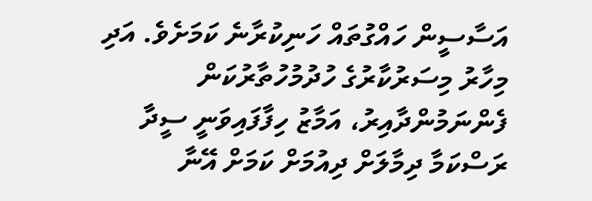އަސާސީން ހައްގުތައް ހަނިކުރާނެ ކަމަށެވެ. އަދި މިހާރު މިސަރުކާރުގެ ހުދުމުހުތާރުކަން ފެންނަމުންދާއިރު، އަމާޒު ހިފާފައިވަނީ ސީދާ ރަސްކަމާ ދިމާލަށް ދިއުމަށް ކަމަށް އޭނާ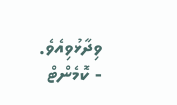ވިދާޅުވިއެވެ.
- ކޮމެންޓް